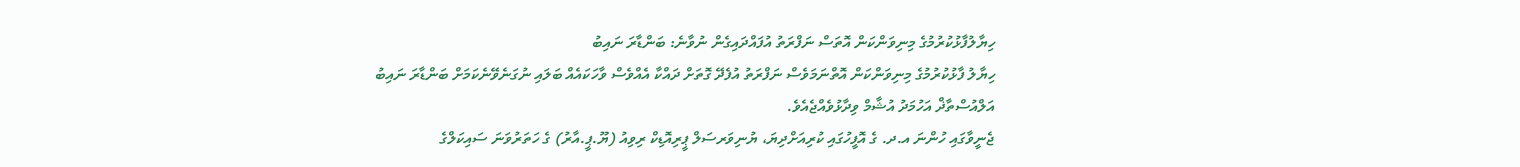ހިޔާލުފާޅުކުރުމުގެ މިނިވަންކަން އޮތަސް ނަފްރަތު އުފައްދައިގެން ނުވާނެ: ބަންޑާރަ ނައިބު
ހިޔާލު ފާޅުކުރުމުގެ މިނިވަންކަން އޮތްނަމަވެސް ނަފްރަތު އުފެދޭ ގޮތަށް ދައްކާ އެއްވެސް ވާހަކައެއް ބަލައި ނުގަނެވޭނެކަމަށް ބަންޑާރަ ނައިބު އަލްއުސްތާޛް އަހުމަދު އުޝާމް ވިދާޅުވެއްޖެއެވެ.
ޖެނީވާގައި ހުންނަ އ.ދ. ގެ އޮފީހުގައި ކުރިއަށްދިޔަ، ޔުނިވަރސަލް ޕީރިއޮޑިކް ރިވިއު (ޔޫ.ޕީ.އާރު) ގެ ހަތަރުވަނަ ސައިކަލްގެ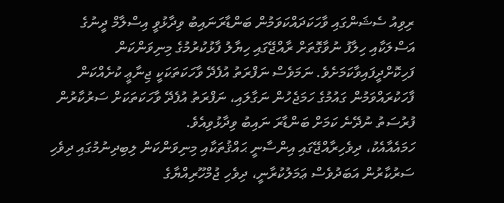ރިވިއު ސެޝަންގައި ވާހަކަދައްކަވަމުން ބަންޑާރަނައިބު ވިދާޅުވީ އިސްލާމް ދީނުގެ އަސްލަކާއި ހިލާފު ނުވާގޮތަށް ރާއްޖޭގައި ހިޔާލު ފާޅުކުރުމުގެ މިނިވަންކަން ފަހިކޮށްދީފައިވާކަމަށެވެ. ނަމަވެސް ނަފްރަތު އުފެދޭ ވާހަކަތަކަކީ ޖިނާޢީ ކުށެއްކަން ފާހަކުރައްވަމުން ގައުމުގެ ހަމަޖެހުން ނަގާލައި، ނަފްރަތު އުފެދޭ ވާހަކަތަކަށް ސަރުކާރުން ފުރުސަތު ނުދޭނެ ކަމަށް ބަންޑާރަ ނައިބު ވިދާޅުވިއެވެ.
ހަމައެއާއެކު، ދިވެހިރާއްޖޭގައި އިންސާނީ ޙައްޤުތަކާއި މިނިވަންކަން ލިބިދިނުމުގައި ދިވެހި ސަރުކާރުން އަބަދުވެސް ޢަމަލުކުރާނީ، ދިވެހި ޖުމްހޫރިއްޔާގެ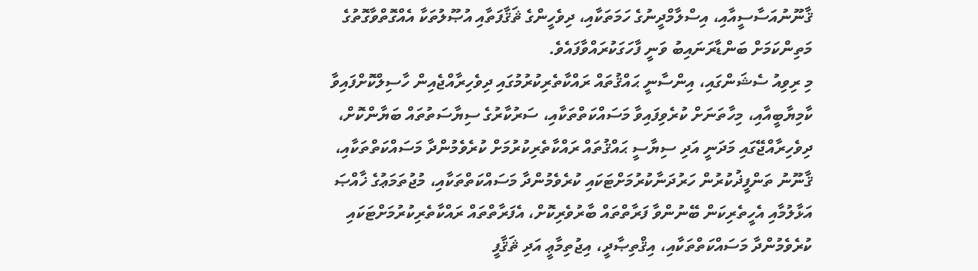ޤާނޫނުއަސާސީއާއި، އިސްލާމްދީނުގެ ހަމަތަކާއި، ދިވެހީންގެ ޘަޤާފަތާއި އުޞޫލުތަކާ އެއްގޮތްވާގޮތުގެ މަތިންކަމަށް ބަންޑާރަނައިބު ވަނީ ފާހަގަކުރައްވާފައެވެ.
މި ރިވިއު ސެޝަންގައި، އިންސާނީ ޙައްޤުތައް ރައްކާތެރިކުރުމުގައި ދިވެހިރާއްޖެއިން ހާސިލްކޮށްފައިވާ ކާމިޔާބީއާއި، މިހާތަނަށް ކުރެވިފައިވާ މަސައްކަތްތަކާއި، ސަރުކާރުގެ ސިޔާސަތުތައް ބަޔާންކޮށް، ދިވެހިރާއްޖޭގައި މަދަނީ އަދި ސިޔާސީ ޙައްޤުތައް ރައްކާތެރިކުރުމަށް ކުރެވެމުންދާ މަސައްކަތްތަކާއި، ޤާނޫނު ތަންފީޛުކުރުން ހަރުދަނާކުރުމަށްޓަކައި ކުރެވެމުންދާ މަސައްކަތްތަކާއި، މުޖުތަމަޢުގެ ޚާއްޞަ އަޅާލުމާއި އެހީތެރިކަން ބޭނުންވާ ފަރާތްތައް ބާރުވެރިކޮށް، އެފަރާތްތައް ރައްކާތެރިކުރުމަށްޓަކައި ކުރެވެމުންދާ މަސައްކަތްތަކާއި، އިޤްތިޞާދީ، އިޖުތިމާޢީ އަދި ޘަޤާފީ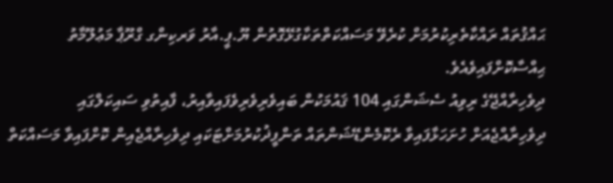ޙައްޤުތައް ރައްކާތެރިކުރުމަށް ކުރެވޭ މަސައްކަތްތަކާގުޅޭގޮތުން ޔޫ.ޕީ.އާރު ވަރކިންގ ގްރޫޕާ މަޢުލޫމާތު ޙިއްސާކޮށްފައިވެއެވެ.
ދިވެހިރާއްޖޭގެ ރިވިއު ސެޝަންގައި 104 ޤައުމަކުން ބައިވެރިވެރިވެފައިވާއިރު، ފާއިތުވި ސައިކަލްގައި ދިވެހިރާއްޖެއަށް ހުށަހަޅާފައިވާ ރެކޮމެންޑޭޝަންތައް ތަންފީޛުކުރުމަށްޓަކައި ދިވެހިރާއްޖެއިން ކޮށްފައިވާ މަސައްކަތް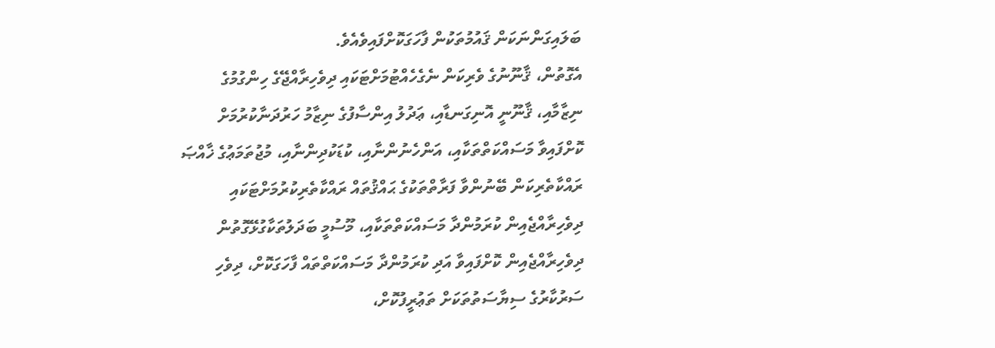ބަލައިގަންނަކަން ޤައުމުތަކުން ފާހަގަކޮށްފައިވެއެވެ.
އެގޮތުން، ޤާނޫނުގެ ވެރިކަން ނެގެހެއްޓުމަށްޓަކައި ދިވެހިރާއްޖޭގެ ހިންގުމުގެ ނިޒާމާއި، ޤާނޫނީ އޮނިގަނޑާއި، ޢަދުލު އިންސާފުގެ ނިޒާމު ހަރުދަނާކުރުމަށް ކޮށްފައިވާ މަސައްކަތްތަކާއި، އަންހެނުންނާއި، ކުޑަކުދިންނާއި، މުޖުތަމަޢުގެ ޚާއްޞަ ރައްކާތެރިކަން ބޭނުންވާ ފަރާތްތަކުގެ ޙައްޤުތައް ރައްކާތެރިކުރުމަށްޓަކައި ދިވެހިރާއްޖެއިން ކުރަމުންދާ މަސައްކަތްތަކާއި، މޫސުމީ ބަދަލުތަކާގުޅޭގޮތުން ދިވެހިރާއްޖެއިން ކޮށްފައިވާ އަދި ކުރަމުންދާ މަސައްކަތްތައް ފާހަގަކޮށް، ދިވެހި ސަރުކާރުގެ ސިޔާސަތުތަކަށް ތަޢުރީފުކޮށް،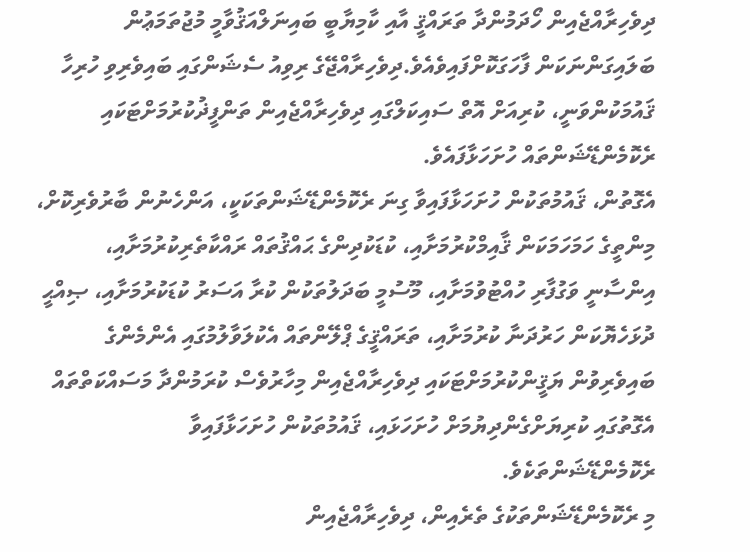ދިވެހިރާއްޖެއިން ހޯދަމުންދާ ތަރައްޤީ އާއި ކާމިޔާބީ ބައިނަލްއަޤުވާމީ މުޖުތަމަޢުން ބަލައިގަންނަކަން ފާހަގަކޮށްފައިވެއެވެ.ދިވެހިރާއްޖޭގެ ރިވިއު ސެޝަންގައި ބައިވެރިވި ހުރިހާ ޤައުމަކުންވަނީ، ކުރިއަށް އޮތް ސައިކަލްގައި ދިވެހިރާއްޖެއިން ތަންފީޛުކުރުމަށްޓަކައި ރެކޮމެންޑޭޝަންތައް ހުށަހަޅާފައެވެ.
އެގޮތުން، ޤައުމުތަކުން ހުށަހަޅާފައިވާ ގިނަ ރެކޮމެންޑޭޝަންތަކަކީ، އަންހެނުން ބާރުވެރިކޮށް، މިންތީގެ ހަމަހަމަކަން ޤާއިމްކުރުމަށާއި، ކުޑަކުދިންގެ ޙައްޤުތައް ރައްކާތެރިކުރުމަށާއި، އިންސާނީ ވަގުފާރި ހުއްޓުވުމަށާއި، މޫސުމީ ބަދަލުތަކުން ކުރާ އަސަރު ކުޑަކުރުމަށާއި، ޞިއްޙީ ދުޅަހެޔޮކަން ހަރުދަނާ ކުރުމަށާއި، ތަރައްޤީގެ ޕްލޭންތައް އެކުލަވާލުމުގައި އެންމެންގެ ބައިވެރިވުން ޔަޤީންކުރުމަށްޓަކައި ދިވެހިރާއްޖެއިން މިހާރުވެސް ކުރަމުންދާ މަސައްކަތްތައް އެގޮތުގައި ކުރިޔަށްގެންދިޔުމަށް ހުށަހަޅައި، ޤައުމުތަކުން ހުށަހަޅާފައިވާ ރެކޮމެންޑޭޝަންތަކެވެ.
މި ރެކޮމެންޑޭޝަންތަކުގެ ތެރެއިން، ދިވެހިރާއްޖެއިން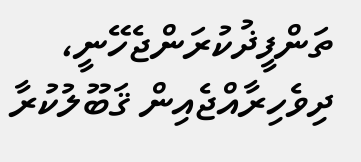ތަންފީޛުކުރަންޖެހޭނީ، ދިވެހިރާއްޖެއިން ޤަބޫލުކުރާ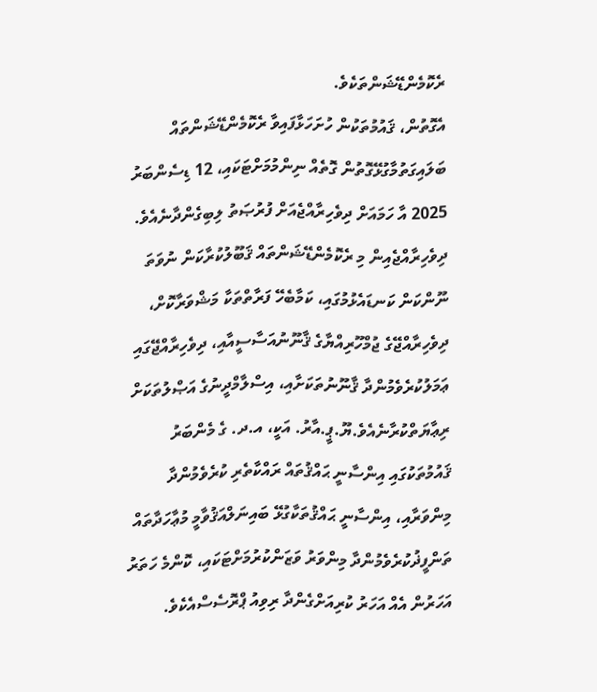ރެކޮމެންޑޭޝަންތަކެވެ.
އެގޮތުން، ޤައުމުތަކުން ހުށަހަޅާފައިވާ ރެކޮމެންޑޭޝަންތައް ބަލައިގަތުމާގުޅޭގޮތުން ގޮތެއް ނިންމުމަށްޓަކައި، 12 ޑިސެންބަރު 2025 އާ ހަމައަށް ދިވެހިރާއްޖެއަށް ފުރުޞަތު ލިބިގެންދާނެއެވެ. ދިވެހިރާއްޖެއިން މި ރެކޮމެންޑޭޝަންތައް ޤަބޫލުކުރާކަން ނުވަތަ ނޫންކަން ކަނޑައެޅުމުގައި، ކަމާބެހޭ ފަރާތްތަކާ މަޝްވަރާކޮށް، ދިވެހިރާއްޖޭގެ ޖުމްހޫރިއްޔާގެ ޤާނޫނުއަސާސީއާއި، ދިވެހިރާއްޖޭގައި ޢަމަލުކުރެވެމުންދާ ޤާނޫނުތަކަށާއި، އިސްލާމްދީނުގެ އަޞްލުތަކަށް ރިޢާޔަތްކުރާނެއެވެ.ޔޫ.ޕީ.އާރު. އަކީ، އ.ދ. ގެ މެންބަރު ޤައުމުތަކުގައި އިންސާނީ ޙައްޤުތައް ރައްކާތެރި ކުރެވެމުންދާ މިންވަރާއި، އިންސާނީ ޙައްޤުތަކާގުޅޭ ބައިނަލްއަޤުވާމީ މުޢާހަދާތައް ތަންފީޛުކުރެވެމުންދާ މިންވަރު ވަޒަންކުރުމަށްޓަކައި، ކޮންމެ ހަތަރު އަހަރުން އެއް އަހަރު ކުރިއަށްގެންދާ ރިވިއު ޕްރޮސެސްއެކެވެ.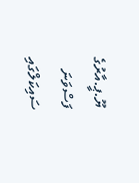ޔޫ.ޕީ.އާރުގެ ފަސްވަނަ ސައިކަލްގައި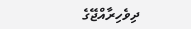ދިވެހިރާއްޖޭގެ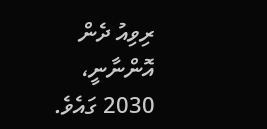ރިވިއު ދެން އޮންނާނީ، 2030 ގައެވެ.